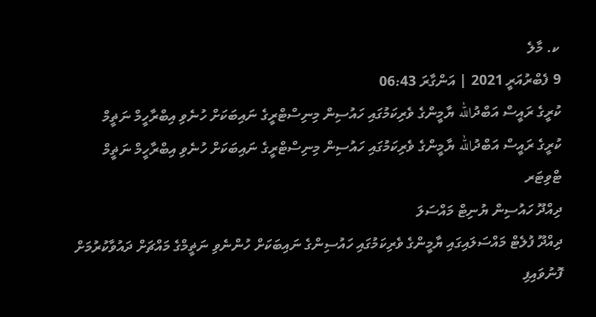ކ. މާލެ
9 ފެބްރުއަރީ 2021 | އަންގާރަ 06:43
ކުރީގެ ރައީސް އަބްދުالله ޔާމީންގެ ވެރިކަމުގައި ހައުސިން މިނިސްޓްރީގެ ނައިބަކަށް ހުނެވި އިބްރާހީމް ނަޡީމް
ކުރީގެ ރައީސް އަބްދުالله ޔާމީންގެ ވެރިކަމުގައި ހައުސިން މިނިސްޓްރީގެ ނައިބަކަށް ހުނެވި އިބްރާހީމް ނަޡީމް
ޓްވިޓަރ
ދިއްދޫ ހައުސިން ޔުނިޓް މައްސަލަ
ދިއްދޫ ފުލެޓް މައްސަލައިގައި ޔާމީންގެ ވެރިކަމުގައި ހައުސިންގެ ނައިބަކަށް ހުންނެވި ނަޡީމްގެ މައްޗަށް ދައުވާކުރުމަށް ފޮނުވައިފި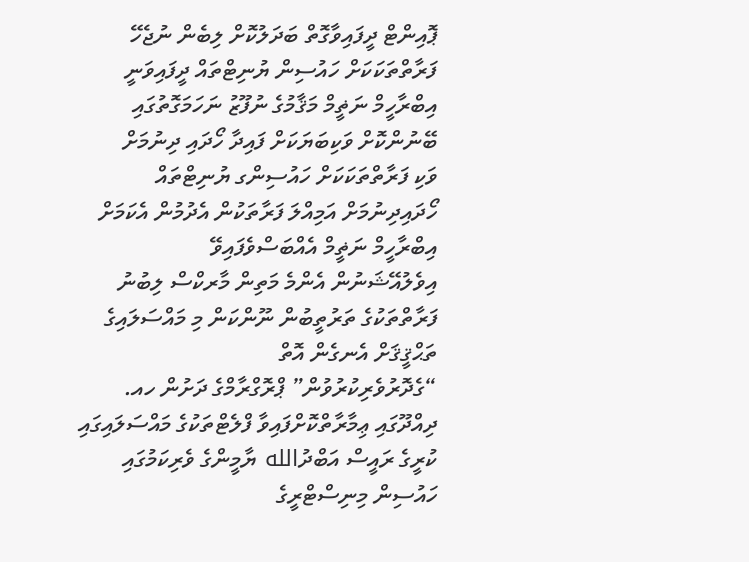ޕޮއިންޓް ދީފައިވާގޮތް ބަދަލުކޮށް ލިބެން ނުޖެހޭ ފަރާތްތަކަކަށް ހައުސިން ޔުނިޓްތައް ދީފައިވަނީ އިބްރާހީމް ނަޡީމް މަޤާމުގެ ނުފޫޒު ނަހަމަގޮތުގައި ބޭނުންކޮށް ވަކިބަޔަކަށް ފައިދާ ހޯދައި ދިނުމަށް
ވަކި ފަރާތްތަކަކަށް ހައުސިންގ ޔުނިޓްތައް ހޯދައިދިނުމަށް އަމިއްލަ ފަރާތަކުން އެދުމުން އެކަމަށް އިބްރާހީމް ނަޡީމް އެއްބަސްވެފައިވޭ
އިވެލުއޭޝަނުން އެންމެ މަތިން މާރކްސް ލިބުނު ފަރާތްތަކުގެ ތަރުތީބުން ނޫންކަން މި މައްސަލައިގެ ތަޙްޤީޤަށް އެނގެން އޮތް
“ގެދޮރުވެރިކުރުވުން” ޕްރޮގްރާމްގެ ދަށުން ހއ. ދިއްދޫގައި ޢިމާރާތްކޮށްފައިވާ ފްލެޓްތަކުގެ މައްސަލައިގައި ކުރީގެ ރައީސް އަބްދުالله ޔާމީންގެ ވެރިކަމުގައި ހައުސިން މިނިސްޓްރީގެ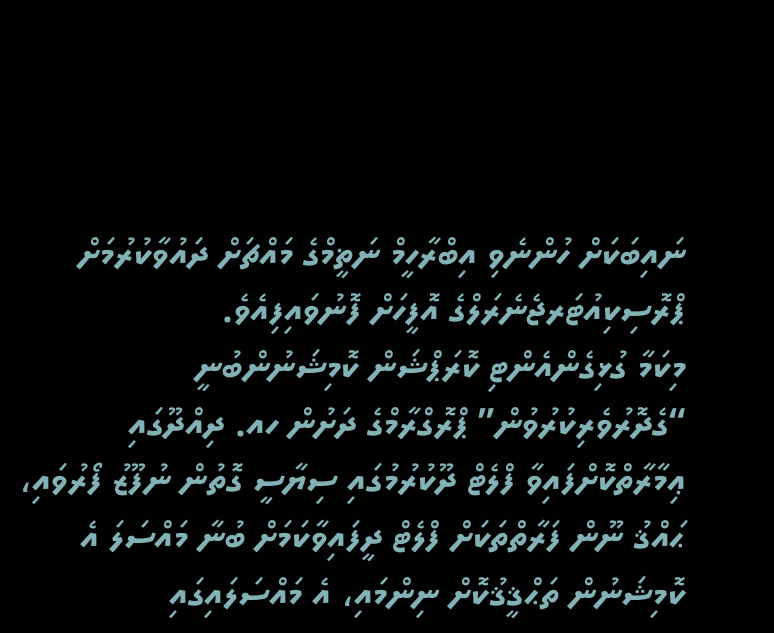ނައިބަކަށް ހުންނެވި އިބްރާހީމް ނަޡީމްގެ މައްޗަށް ދައުވާކުރުމަށް ޕްރޮސިކިއުޓަރޖެނެރަލްގެ އޮފީހަށް ފޮނުވައިފިއެވެ.
މިކަމާ ގުޅިގެންއެންޓި ކޮރަޕްޝަން ކޮމިޝަނުންބުނީ “ގެދޮރުވެރިކުރުވުން” ޕްރޮގްރާމްގެ ދަށުން ހއ. ދިއްދޫގައި ޢިމާރާތްކޮށްފައިވާ ފްލެޓް ދޫކުރުމުގައި ސިޔާސީ ގޮތުން ނުފޫޒު ފޯރުވައި، ޙައްޤު ނޫން ފަރާތްތަކަށް ފްލެޓް ދީފައިވާކަމަށް ބުނާ މައްސަލަ އެ ކޮމިޝަނުން ތަޙްޤީޤުކޮށް ނިންމައި، އެ މައްސަލައިގައި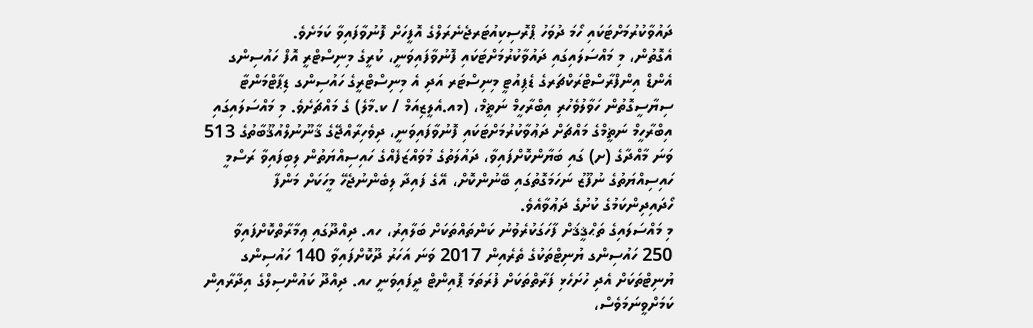ދައުވާކުރުމަށްޓަކައި ހޯމަ ދުވަހު ޕްރޮސިކިއުޓަރޖެނެރަލްގެ އޮފީހަށް ފޮނުވާފައިވާ ކަމަށެވެ.
އެގޮތުން، މި މައްސަލައިގައި ދައުވާކުރުމަށްޓަކައި ފޮނުވާފައިވަނީ، ކުރީގެ މިނިސްޓްރީ އޮފް ހައުސިންގ އެންޑް އިންފްރާސްޓްރަކްޗަރގެ ޑެޕިއުޓީ މިނިސްޓަރ އަދި އެ މިނިސްޓްރީގެ ހައުސިންގ ޑިޕާޓްމަންޓާ ސިޔާސީގޮތުން ހަވާލުވެހުރި އިބްރާހީމް ނަޡީމް، (މއ.އެލީޒިއަމް / ކ.މާލެ) ގެ މައްޗަށެވެ. މި މައްސަލައިގައި އިބްރާހީމް ނަޡީމްގެ މައްޗަށް ދަޢުވާކުރުމަށްޓަކައި ފޮނުވާފައިވަނީ، ދިވެހިރާއްޖޭގެ ޤާނޫނުލްއުޤޫބާތުގެ 513 ވަނަ މާއްދާގެ (ށ) ގައި ބަޔާންކޮށްފައިވާ، ދައުލަތުގެ މުވައްޒަފެއްގެ ހައިސިއްޔަތުން ލިބިފައިވާ ރަސްމީ ހައިސިއްޔަތުގެ ނުފޫޒު ނަހަމަގޮތުގައި ބޭނުންކޮށް، އޭގެ ފައިދާ ލިބެންނުޖެހޭ މީހަކަށް މަންފާ ހޯދައިދިންކަމުގެ ކުށުގެ ދަޢުވާއެވެ.
މި މައްސަލައިގެ ތަޙްޤީޤަށް ފާހަގަކުރެވުނު ކަންތައްތަކަށް ބަލާއިރު، ހއ. ދިއްދޫގައި ޢިމާރާތްކޮށްފައިވާ 250 ހައުސިންގ ޔުނިޓްތަކުގެ ތެރެއިން 2017 ވަނަ އަހަރު ދޫކޮށްފައިވާ 140 ހައުސިންގ ޔުނިޓްތަކަށް އެދި ހުށަހެޅި ފަރާތްތަކަށް ފުރަތަމަ ޕޮއިންޓް ދީފައިވަނީ ހއ. ދިއްދޫ ކައުންސިލްގެ އިދާރާއިން ކަމަށްވީނަމަވެސް،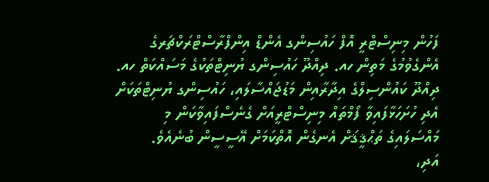ފަހުން މިނިސްޓްރީ އޮފް ހައުސިންގ އެންޑް އިންފްރާސްޓްރަކްޗަރގެ އެންގެވުމުގެ މަތިން ހއ. ދިއްދޫ ހައުސިންގ ޔުނިޓްތަކުގެ މަސައްކަތް ހއ. ދިއްދޫ ކައުންސިލްގެ އިދާރާއިން މަޑުޖައްސާލައި، ހައުސިންގ ޔުނިޓްތަކަށް އެދި ހުށަހަޅާފައިވާ ފޯމްތައް މިނިސްޓްރީއަށް ގެނެސްފައިވާކަން މި މައްސަލައިގެ ތަޙްޤީޤަށް އެނގެން އޮތްކަމަށް އޭސީސީން ބުނެއެވެ.
އަދި،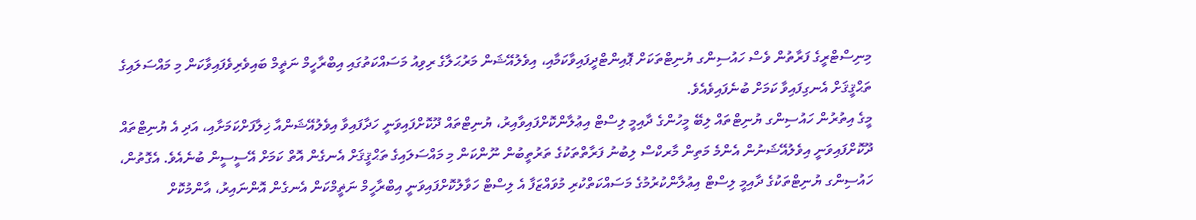މިނިސްޓްރީގެ ފަރާތުން ވެސް ހައުސިންގ ޔުނިޓްތަކަށް ޕޮއިންޓްދީފައިވާކަމާއި، އިވެލުއޭޝަން މަރުޙަލާގެ ރިވިއު މަސައްކަތުގައި އިބްރާހީމް ނަޡީމް ބައިވެރިވެފައިވާކަން މި މައްސަލައިގެ ތަޙްޤީޤަށް އެނގިފައިވާ ކަމަށް ބުނެފައިވެއެވެ.
މީގެ އިތުރުން ހައުސިންގ ޔުނިޓްތައް ލިބޭ މީހުންގެ ދާއިމީ ލިސްޓް އިޢުލާންކޮށްފައިވާއިރު، ޔުނިޓްތައް ދޫކޮށްފައިވަނީ ހަދާފައިވާ އިވެލުއޭޝަންއާ ޚިލާފަށްކަމަށާއި، އަދި އެ ޔުނިޓްތައް ދޫކޮށްފައިވަނީ އިވެލުއޭޝަނުން އެންމެ މަތިން މާރކްސް ލިބުނު ފަރާތްތަކުގެ ތަރުތީބުން ނޫންކަން މި މައްސަލައިގެ ތަޙްޤީޤަށް އެނގެން އޮތް ކަމަށް އޭސީސީން ބުނެއެވެ. އެގޮތުން، ހައުސިންގ ޔުނިޓްތަކުގެ ދާއިމީ ލިސްޓް އިޢުލާންކުރުމުގެ މަސައްކަތްކުރި މުވައްޒަފާ އެ ލިސްޓް ހަވާލުކޮށްފައިވަނީ އިބްރާހީމް ނަޡީމްކަން އެނގެން އޮންނައިރު، އާންމުކޮށް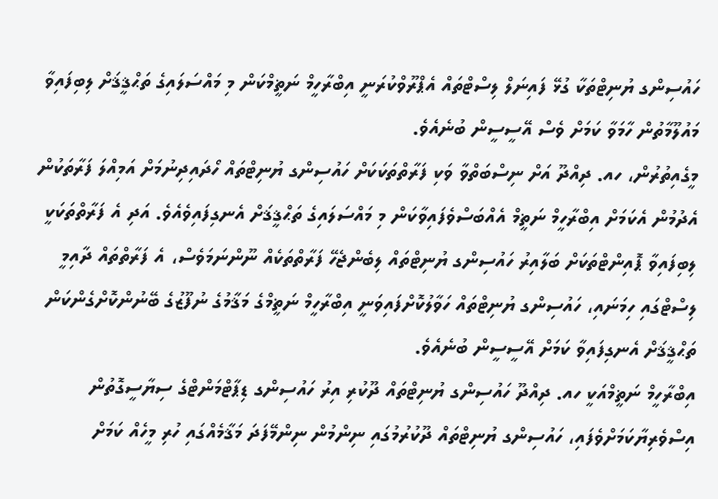ހައުސިންގ ޔުނިޓްތަކާ ގުޅޭ ފައިނަލް ލިސްޓްތައް އެޕްރޫވްކުރަނީ އިބްރާހީމް ނަޡީމްކަން މި މައްސަލައިގެ ތަޙްޤީޤަށް ލިބިފައިވާ މައުލޫމާތުން ހާމަވާ ކަމަށް ވެސް އޭސީސީން ބުނެއެވެ.
މީގެއިތުރުން، ހއ. ދިއްދޫ އަށް ނިސްބަތްވާ ވަކި ފަރާތްތަކަކަށް ހައުސިންގ ޔުނިޓްތައް ހޯދައިދިނުމަށް އަމިއްލަ ފަރާތަކުން އެދުމުން އެކަމަށް އިބްރާހީމް ނަޡީމް އެއްބަސްވެފައިވާކަން މި މައްސަލައިގެ ތަޙްޤީޤަށް އެނގިފައިވެއެވެ. އަދި އެ ފަރާތްތަކަކީ ލިބިފައިވާ ޕޮއިންޓްތަކަށް ބަލާއިރު ހައުސިންގ ޔުނިޓްތައް ލިބެންޖެހޭ ފަރާތްތަކެއް ނޫންނަމަވެސް، އެ ފަރާތްތައް ދާއިމީ ލިސްޓްގައި ހިމަނައި، ހައުސިންގ ޔުނިޓްތައް ހަވާލުކޮށްފައިވަނީ އިބްރާހީމް ނަޡީމްގެ މަޤާމުގެ ނުފޫޒުގެ ބޭނުންކޮށްގެންކަން ތަޙްޤީޤަށް އެނގިފައިވާ ކަމަށް އޭސީސީން ބުނެއެވެ.
އިބްރާހީމް ނަޡީމްއަކީ ހއ. ދިއްދޫ ހައުސިންގ ޔުނިޓްތައް ދޫކުރި އިރު ހައުސިންގ ޑިޕާޓްމަންޓްގެ ސިޔާސީގޮތުން އިސްވެރިޔާކަމަށްވެފައި، ހައުސިންގ ޔުނިޓްތައް ދޫކުރުމުގައި ނިންމުން ނިންމޭފަދަ މަޤާމެއްގައި ހުރި މީހެއް ކަމަށް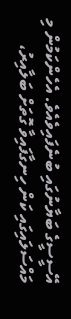އޭސީސީގެ ބަޔާނުގައި ބުނެފައިވެއެވެ. އެހެންކަމުން މި މައްސަލައިގައި ކަން ހިނގާފައިވާ ގޮތަށް ބަލާއިރު،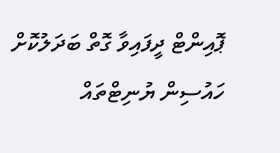ޕޮއިންޓް ދީފައިވާ ގޮތް ބަދަލުކޮށް ހައުސިން ޔުނިޓްތައް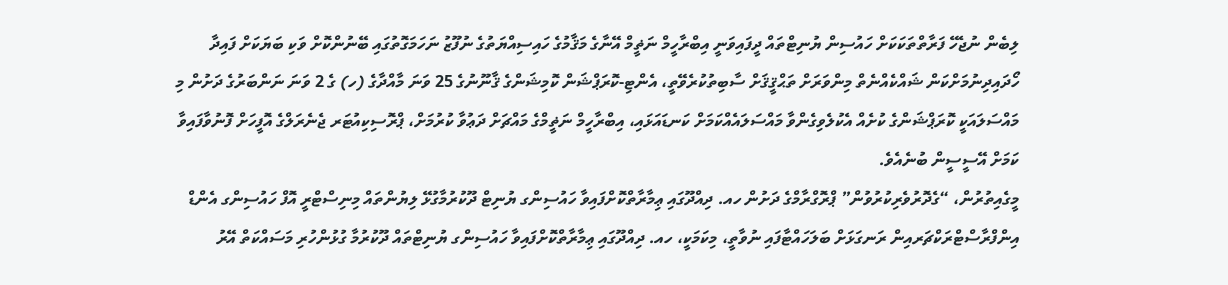ލިބެން ނުޖެހޭ ފަރާތްތަކަކަށް ހައުސިން ޔުނިޓްތައް ދީފައިވަނީ އިބްރާހީމް ނަޡީމް އޭނާގެ މަޤާމުގެ ހައިސިއްޔަތުގެ ނުފޫޒު ނަހަމަގޮތުގައި ބޭނުންކޮށް ވަކި ބަޔަކަށް ފައިދާ ހޯދައިދިނުމަށްކަން ޝައްކެއްނެތް މިންވަރަށް ތަޙްޤީޤަށް ސާބިތުކުރެވޭތީ، އެންޓި-ކޮރަޕްޝަން ކޮމިޝަންގެ ޤާނޫނުގެ 25 ވަނަ މާއްދާގެ (ހ) ގެ 2 ވަނަ ނަންބަރުގެ ދަށުން މި މައްސަލައަކީ ކޮރަޕްޝަންގެ ކުށެއް އެކުލެވިގެންވާ މައްސަލައެއްކަމަށް ކަނޑައަޅައި، އިބްރާހީމް ނަޡީމްގެ މައްޗަށް ދަޢުވާ ކުރުމަށް، ޕްރޮސިކިއުޓަރ ޖެނެރަލްގެ އޮފީހަށް ފޮނުވާފައިވާ ކަމަށް އޭސީސީން ބުނެއެވެ.
މީގެއިތުރުން، “ގެދޮރުވެރިކުރުވުން” ޕްރޮގްރާމްގެ ދަށުން ހއ. ދިއްދޫގައި ޢިމާރާތްކޮށްފައިވާ ހައުސިންގ ޔުނިޓް ދޫކުރުމާގުޅޭ ލިޔުންތައް މިނިސްޓްރީ އޮފް ހައުސިންގ އެންޑް އިންފްރާސްޓްރަކްޗަރއިން ރަނގަޅަށް ބަލަހައްޓާފައި ނުވާތީ، މިކަމަކީ، ހއ. ދިއްދޫގައި ޢިމާރާތްކޮށްފައިވާ ހައުސިންގ ޔުނިޓްތައް ދޫކުރުމާ ގުޅުންހުރި މަސައްކަތް އޭރު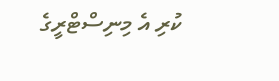ކުރި އެ މިނިސްޓްރީގެ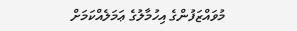މުވައްޒަފުންގެ އިހުމާލުގެ ޢަމަލެއްކަމަށް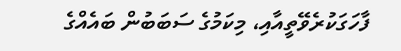ފާހަގަކުރެވޭތީއާއި، މިކަމުގެ ސަބަބުން ބައެއްގެ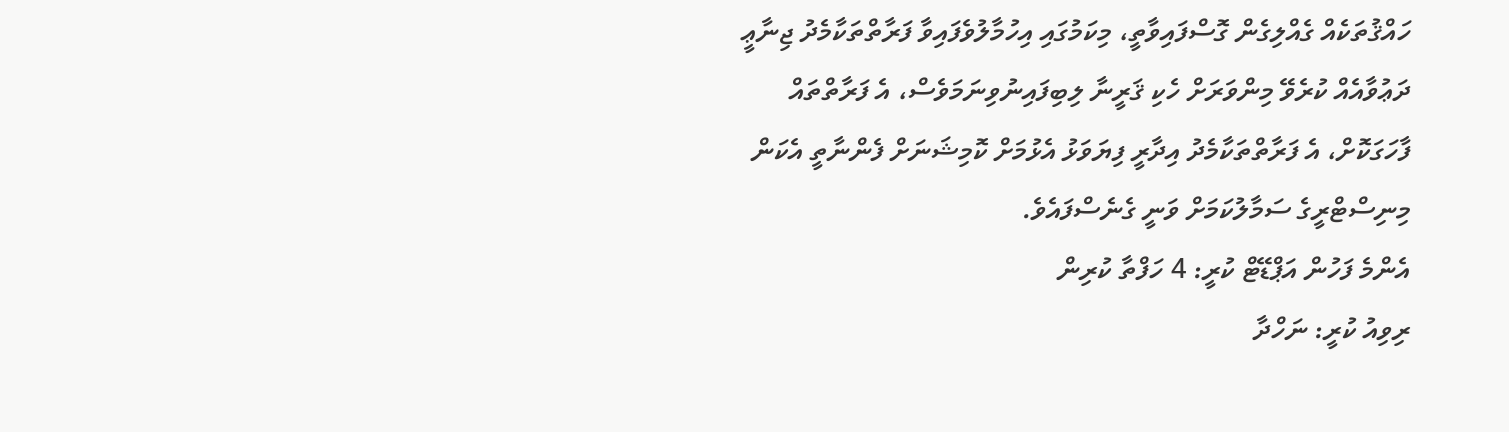ހައްޤުތަކެއް ގެއްލިގެން ގޮސްފައިވާތީ، މިކަމުގައި އިހުމާލުވެފައިވާ ފަރާތްތަކާމެދު ޖިނާޢީ ދަޢުވާއެއް ކުރެވޭ މިންވަރަށް ހެކި ޤަރީނާ ލިބިފައިނުވިނަމަވެސް، އެ ފަރާތްތައް ފާހަގަކޮށް، އެ ފަރާތްތަކާމެދު އިދާރީ ފިޔަވަޅު އެޅުމަށް ކޮމިޝަނަށް ފެންނާތީ އެކަން މިނިސްޓްރީގެ ސަމާލުކަމަށް ވަނީ ގެނެސްފައެވެ.
އެންމެ ފަހުން އަޕްޑޭޓް ކުރީ: 4 ހަފްތާ ކުރިން
ރިވިއު ކުރީ: ނަހްދާ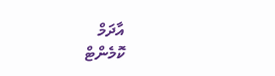އާދަމް
ކޮމެންޓް